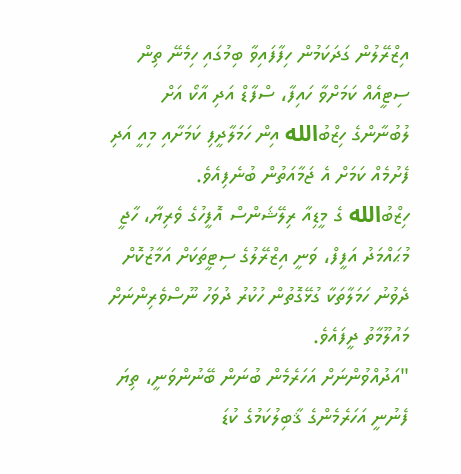އިޒްރޭލުން ގަދަކަމުން ހިފާފައިވާ ބިމުގައި ހިމެނޭ ތިން ސިޓީއެއް ކަމަށްވާ ހައިފާ، ސްފާޑް އަދި އާކޯ އަށް ލުބުނާންގެ ހިޒްބުالله އިން ހަމަލާދީފި ކަމަށާއި މިއީ އަދި ފެށުމެއް ކަމަށް އެ ޖަމާއަތުން ބުނެފިއެވެ.
ހިޒްބުالله ގެ މީޑިއާ ރިލޭޝަންސް އޮފީހުގެ ވެރިޔާ، ހާޖީ މުޙައްމަދު އަފީފް، ވަނީ އިޒްރޭލުގެ ސިޓީތަކަށް އަމާޒުކޮށް ދެވުނު ހަމަލާތަކާ ގުޅޭގޮތުން ހުކުރު ދުވަހު ނޫސްވެރިންނަށް މައުލޫމާތު ދީފައެވެ.
"އަދުއްވުންނަށް އަހަރެމެން ބުނަން ބޭނުންވަނީ، ތިޔަ ފެނުނީ އަހަރެމެންގެ ޤާބިލުކަމުގެ ކުޑަ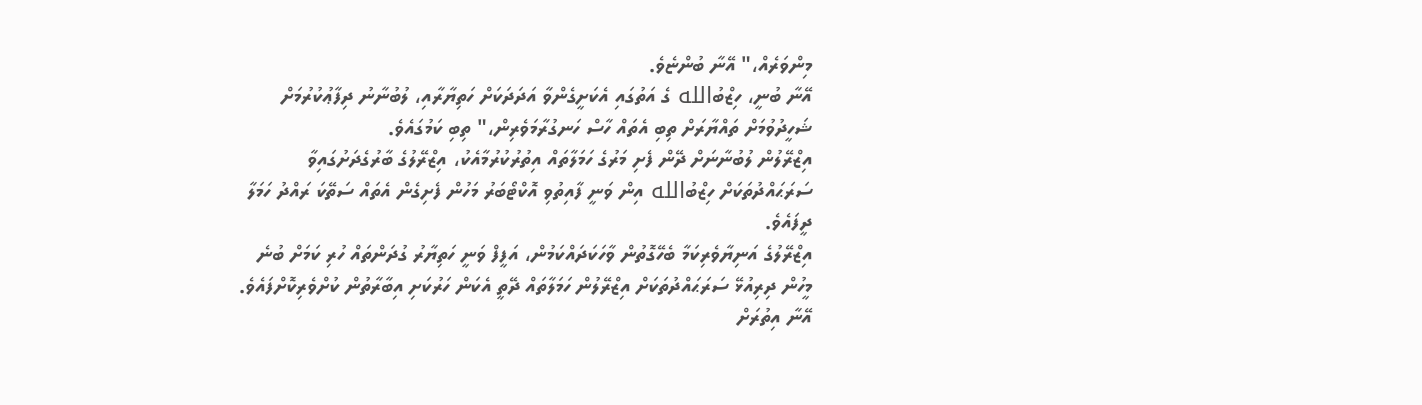މިންވަރެއް،" އޭނާ ބުންޏެވެ.
އޭނާ ބުނީ، ހިޒްބުالله ގެ އަތުގައި އެކަށީގެންވާ އަދަދަކަށް ހަތިޔާރާއި، ލުބުނާނު ދިފާޢުކުރުމަށް ޝަހީދުވުމަށް ތައްޔާރަށް ތިބި އެތައް ހާސް ހަނގުރާމަވެރިން،" ތިބި ކަމުގައެވެ.
އިޒްރޭލުން ލުބުނާނަށް ދޭން ފެށި މަރުގެ ހަމަލާތައް އިތުރުކުރުމާއެކު، އިޒްރޭލުގެ ބާރުގެދަށުގައިވާ ސަރަޙައްދުތަކަށް ހިޒްބުالله އިން ވަނީ ފާއިތުވި އޮކްޓޯބަރު މަހުން ފެށިގެން އެތައް ސަތޭކަ ރައްދު ހަމަލާ ދީފައެވެ.
އިޒްރޭލުގެ އަނިޔާވެރިކަމާ ބެހޭގޮތުން ވާހަކަދައްކަމުން، އަފީފް ވަނީ ހަތިޔާރު ގުދަންތައް ހުރި ކަމަށް ބުނެ މީހުން ދިރިއުޅޭ ސަރަޙައްދުތަކަށް އިޒްރޭލުން ހަމަލާތައް ދޭތީ އެކަން ހަރުކަށި އިބާރާތުން ކުށްވެރިކޮށްފައެވެ.
އޭނާ އިތުރަށް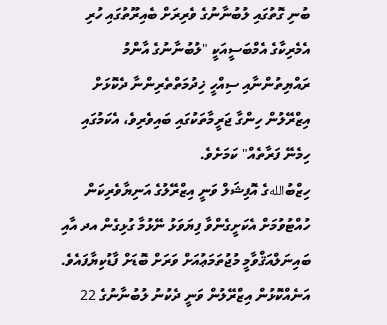ބުނި ގޮތުގައި ލުބުނާނުގެ ވެރިރަށް ބެއިރޫތުގައި ހުރި އެމެރިކާގެ އެމްބަސީއަކީ "ލުބުނާނުގެ އާންމު ރައްޔިތުންނާއި ސިއްހީ ޚިދުމަތްތެރިންނާ ދެކޮޅަށް އިޒްރޭލުން ހިންގާ ޖަރީމާތަކުގައި ބައިވެރިވެ، އެކަމުގައި ހިމެނޭ ފަރާތެއް" ކަމަށެވެ.
ހިޒްބުاللهގެ އޮފިޝަލް ވަނީ އިޒްރޭލުގެ އަނިޔާވެރިކަން ހުއްޓުވުމަށް އެކަށީގެންވާ ފިޔަވަޅު ނޭޅުމާ ގުޅިގެން އދ އާއި ބައިނަލްއަޤްވާމީ މުޖުތަމަޢުއަށް ވަރަށް ބޮޑަށް ފާޑުކިޔާފައެވެ.
އަނެއްކޮޅުން އިޒްރޭލުން ވަނީ ދެކުނު ލުބުނާނުގެ 22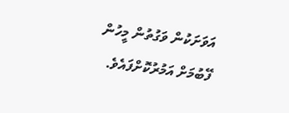އަވަށަކުން ވަގުތުން މީހުން ފޭބުމަށް އަމުރުކޮށްފައެވެ.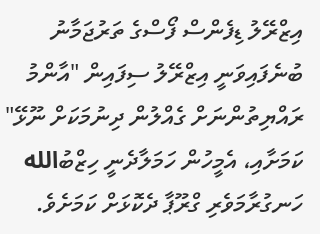އިޒްރޭލު ޑިފެންސް ފޯސްގެ ތަރުޖަމާނު ބުނެފައިވަނީ އިޒްރޭލު ސިފައިން "އާންމު ރައްޔިތުންނަށް ގެއްލުން ދިނުމަކަށް ނޫޅޭ" ކަމަށާއި، އެމީހުން ހަމަލާދެނީ ހިޒްބުالله ހަނގުރާމަވެރި ގްރޫޕާ ދެކޮޅަށް ކަމަށެވެ.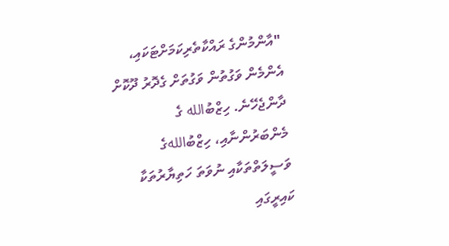"އާންމުންގެ ރައްކާތެރިކަމަށްޓަކައި، އެންމެން ވަގުތުން ވަގުތަށް ގެދޮރު ދޫކޮށް ދާންޖެހޭނެ. ހިޒްބުالله ގެ މެންބަރުންނާއި، ހިޒްބުاللهގެ ވަސީލަތްތަކާއި ނުވަތަ ހަތިޔާރުތަކާ ކައިރީގައި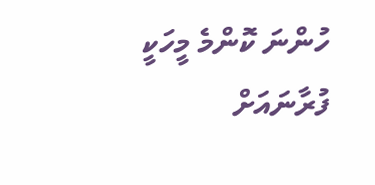ހުންނަ ކޮންމެ މީހަކީ ފުރާނައަށް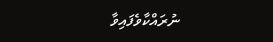ނުރައްކާވެފައިވާ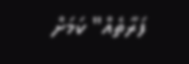ފަރާތެއް" ކަމަށް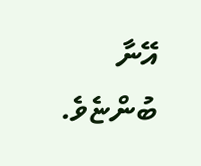އޭނާ ބުންޏެވެ.